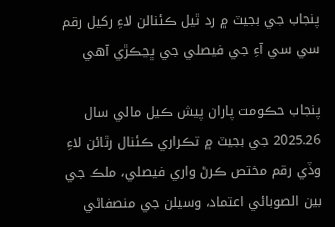پنجاب جي بجيٽ ۾ رد ٿيل ڪئنالن لاءِ رکيل رقم سي سي آءِ جي فيصلي جي ڀڃڪڙي آهي

پنجاب حڪومت پاران پيش ڪيل مالي سال 2025.26 جي بجيٽ ۾ تڪراري ڪئنال رٿائن لاءِ وڏي رقم مختص ڪرڻ واري فيصلي، ملڪ جي بين الصوبائي اعتماد، وسيلن جي منصفاڻي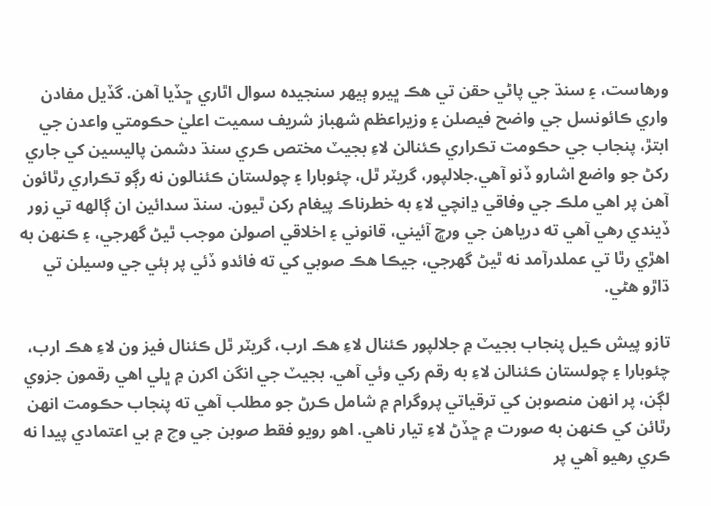ورهاست، ۽ سنڌ جي پاڻي حقن تي هڪ ڀيرو ٻيهر سنجيده سوال اٿاري ڇڏيا آهن. گڏيل مفادن واري ڪائونسل جي واضح فيصلن ۽ وزيراعظم شهباز شريف سميت اعليٰ حڪومتي واعدن جي ابتڙ، پنجاب جي حڪومت تڪراري ڪئنالن لاءِ بجيٽ مختص ڪري سنڌ دشمن پاليسين کي جاري رکڻ جو واضع اشارو ڏنو آهي.جلالپور، گريٽر ٿل، چئوبارا ۽ چولستان ڪئنالون نه رڳو تڪراري رٿائون آهن پر اهي ملڪ جي وفاقي ڍانچي لاءِ به خطرناڪ پيغام رکن ٿيون. سنڌ سدائين ان ڳالهه تي زور ڏيندي رهي آهي ته درياهن جي ورڇ آئيني، قانوني ۽ اخلاقي اصولن موجب ٿيڻ گهرجي، ۽ ڪنهن به اهڙي رٿا تي عملدرآمد نه ٿيڻ گهرجي، جيڪا هڪ صوبي کي ته فائدو ڏئي پر ٻئي جي وسيلن تي ڌاڙو هڻي.

تازو پيش ڪيل پنجاب بجيٽ ۾ جلالپور ڪئنال لاءِ هڪ ارب، گريٽر ٿل ڪئنال فيز ون لاءِ هڪ ارب، چئوبارا ۽ چولستان ڪئنالن لاءِ به رقم رکي وئي آهي. بجيٽ جي انگن اکرن ۾ ڀلي اهي رقمون جزوي لڳن، پر انهن منصوبن کي ترقياتي پروگرام ۾ شامل ڪرڻ جو مطلب آهي ته پنجاب حڪومت انهن رٿائن کي ڪنهن به صورت ۾ ڇڏڻ لاءِ تيار ناهي. اهو رويو فقط صوبن جي وچ ۾ بي اعتمادي پيدا نه ڪري رهيو آهي پر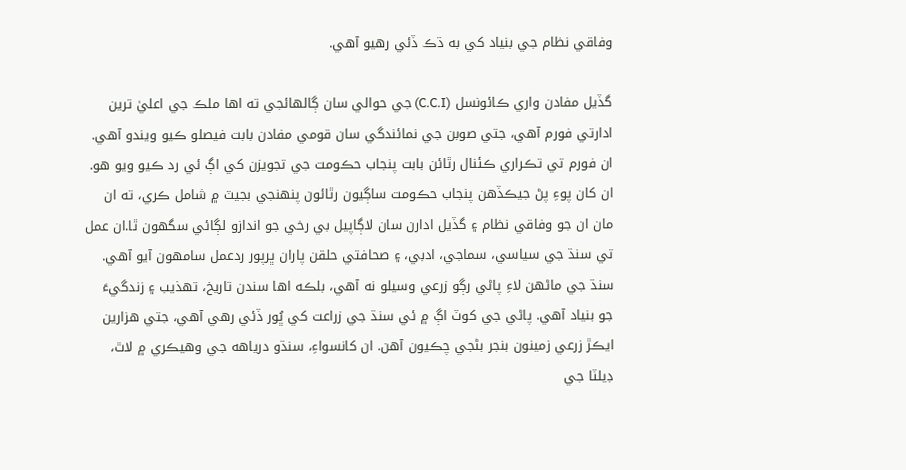وفاقي نظام جي بنياد کي به ڌڪ ڏئي رهيو آهي.

گڏيل مفادن واري ڪائونسل (C.C.I) جي حوالي سان ڳالهائجي ته اها ملڪ جي اعليٰ ترين ادارتي فورم آهي، جتي صوبن جي نمائندگي سان قومي مفادن بابت فيصلو ڪيو ويندو آهي. ان فورم تي تڪراري ڪئنال رٿائن بابت پنجاب حڪومت جي تجويزن کي اڳ ئي رد ڪيو ويو هو. ان کان پوءِ پڻ جيڪڏهن پنجاب حڪومت ساڳيون رٿائون پنهنجي بجيٽ ۾ شامل ڪري، ته ان مان ان جو وفاقي نظام ۽ گڏيل ادارن سان لاڳاپيل بي رخي جو اندازو لڳائي سگهون ٿا.ان عمل تي سنڌ جي سياسي، سماجي، ادبي، ۽ صحافتي حلقن پاران ڀرپور ردعمل سامهون آيو آهي. سنڌ جي ماڻهن لاءِ پاڻي رڳو زرعي وسيلو نه آهي، بلڪه اها سندن تاريخ، تهذيب ۽ زندگيءَ جو بنياد آهي. پاڻي جي کوٽ اڳ ۾ ئي سنڌ جي زراعت کي ڀُور ڏئي رهي آهي، جتي هزارين ايڪڙ زرعي زمينون بنجر بڻجي چڪيون آهن. ان کانسواءِ، سنڌو درياهه جي وهيڪري ۾ لاٿ، ڊيلٽا جي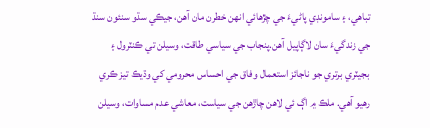تباھي، ۽ سامونڊي پاڻيءَ جي چڙهائي انهن خطرن مان آهن، جيڪي سڌو سنئون سنڌ جي زندگيءَ سان لاڳاپيل آهن.پنجاب جي سياسي طاقت، وسيلن تي ڪنٽرول ۽ بجيٽري برتري جو ناجائز استعمال وفاق جي احساس محرومي کي وڌيڪ تيز ڪري رهيو آهي. ملڪ ۾ اڳ ئي لاهن چاڙهن جي سياست، معاشي عدم مساوات، وسيلن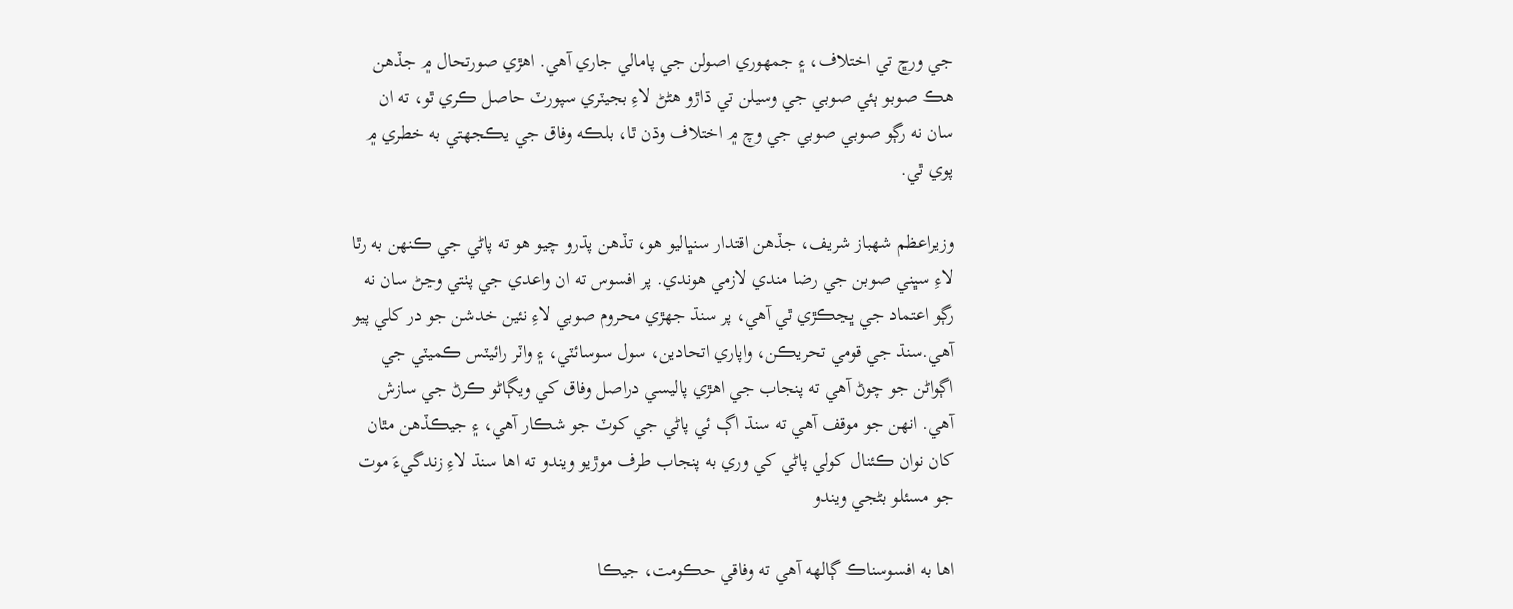جي ورڇ تي اختلاف، ۽ جمهوري اصولن جي پامالي جاري آهي. اهڙي صورتحال ۾ جڏهن هڪ صوبو ٻئي صوبي جي وسيلن تي ڌاڙو هڻڻ لاءِ بجيٽري سپورٽ حاصل ڪري ٿو، ته ان سان نه رڳو صوبي صوبي جي وچ ۾ اختلاف وڌن ٿا، بلڪه وفاق جي يڪجهتي به خطري ۾ پوي ٿي.

وزيراعظم شهباز شريف، جڏهن اقتدار سنڀاليو هو، تڏهن پڌرو چيو هو ته پاڻي جي ڪنهن به رٿا لاءِ سڀني صوبن جي رضا مندي لازمي هوندي. پر افسوس ته ان واعدي جي پٺتي وڃڻ سان نه رڳو اعتماد جي ڀڃڪڙي ٿي آهي، پر سنڌ جهڙي محروم صوبي لاءِ نئين خدشن جو در کلي پيو آهي.سنڌ جي قومي تحريڪن، واپاري اتحادين، سول سوسائٽي، ۽ واٽر رائيٽس ڪميٽي جي اڳواڻن جو چوڻ آهي ته پنجاب جي اهڙي پاليسي دراصل وفاق کي ويڳاڻو ڪرڻ جي سازش آهي. انهن جو موقف آهي ته سنڌ اڳ ئي پاڻي جي کوٽ جو شڪار آهي، ۽ جيڪڏهن مٿان کان نوان ڪئنال کولي پاڻي کي وري به پنجاب طرف موڙيو ويندو ته اها سنڌ لاءِ زندگيءَ موت جو مسئلو بڻجي ويندو

اها به افسوسناڪ ڳالهه آهي ته وفاقي حڪومت، جيڪا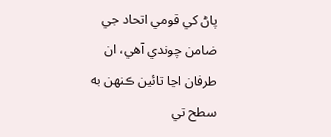پاڻ کي قومي اتحاد جي ضامن چوندي آهي، ان طرفان اڃا تائين ڪنهن به سطح تي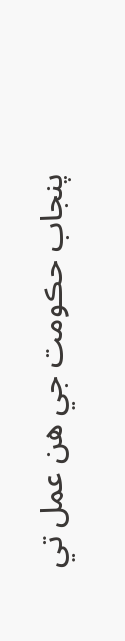پنجاب حڪومت جي هن عمل تي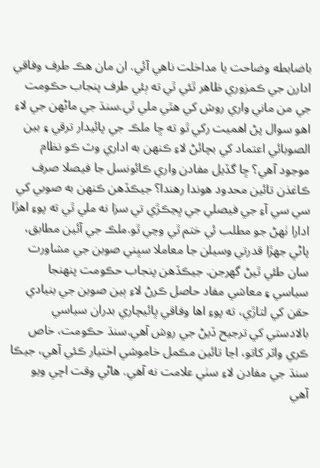باضابطه وضاحت يا مداخلت ناهي آئي. ان مان هڪ طرف وفاقي ادارن جي ڪمزوري ظاهر ٿئي ٿي ته ٻئي طرف پنجاب حڪومت جي من ماني واري روش کي هٿي ملي ٿي.سنڌ جي ماڻهن جي لاءِ اهو سوال پڻ اهميت رکي ٿو ته ڇا ملڪ جي پائيدار ترقي ۽ بين الصوبائي اعتماد کي بچائڻ لاءِ ڪنهن به اداري وٽ ڪو نظام موجود آهي؟ ڇا گڏيل مفادن واري ڪائونسل جا فيصلا صرف ڪاغذن تائين محدود هوندا رهندا؟ جيڪڏهن ڪنهن به صوبي کي سي سي آءِ جي فيصلي جي ڀڃڪڙي تي سزا نه ملي ٿي ته پوءِ اهڙا ادارا ٺهڻ جو مطلب ئي ختم ٿي وڃي ٿو.ملڪ جي آئين مطابق، پاڻي جهڙا قدرتي وسيلن جا معاملا سڀني صوبن جي مشاورت سان طئي ٿيڻ گهرجن. جيڪڏهن پنجاب حڪومت پنهنجا سياسي ۽ معاشي مفاد حاصل ڪرڻ لاءِ ٻين صوبن جي بنيادي حقن کي لتاڙي، ته پوءِ اها وفاقي ڀائيچاري بدران سياسي بالادستي کي ترجيح ڏيڻ جي روش آهي.سنڌ حڪومت، خاص ڪري واٽر کاتو، اڃا تائين مڪمل خاموشي اختيار ڪئي آهي، جيڪا سنڌ جي مفادن لاءِ سٺي علامت نه آهي. هاڻي وقت اچي ويو آهي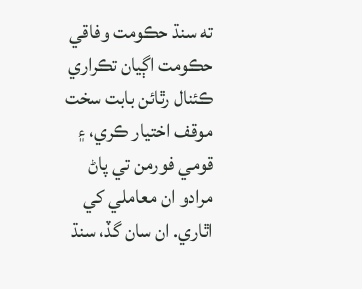ته سنڌ حڪومت وفاقي حڪومت اڳيان تڪراري ڪئنال رٿائن بابت سخت موقف اختيار ڪري، ۽ قومي فورمن تي پاڻ مرادو ان معاملي کي اٿاري. ان سان گڏ، سنڌ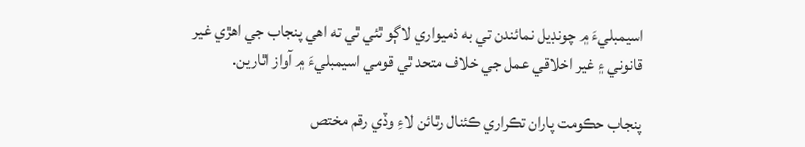اسيمبليءَ ۾ چونڊيل نمائندن تي به ذميواري لاڳو ٿئي ٿي ته اهي پنجاب جي اهڙي غير قانوني ۽ غير اخلاقي عمل جي خلاف متحد ٿي قومي اسيمبليءَ ۾ آواز اٿارين.

پنجاب حڪومت پاران تڪراري ڪئنال رٿائن لاءِ وڏي رقم مختص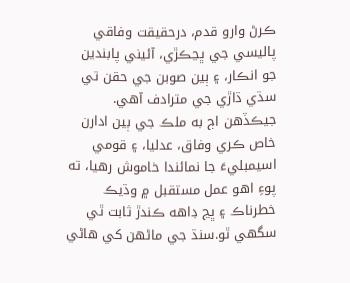ڪرڻ وارو قدم، درحقيقت وفاقي پاليسي جي ڀڃڪڙي، آئيني پابندين جو انڪار، ۽ ٻين صوبن جي حقن تي سڌي ڌاڙي جي مترادف آهي. جيڪڏهن اڄ به ملڪ جي ٻين ادارن خاص ڪري وفاق، عدليا، ۽ قومي اسيمبليءَ جا نمائندا خاموش رهيا، ته پوءِ اهو عمل مستقبل ۾ وڌيڪ خطرناڪ ۽ ڀڃ ڊاهه ڪندڙ ثابت ٿي سگهي ٿو.سنڌ جي ماڻهن کي هاڻي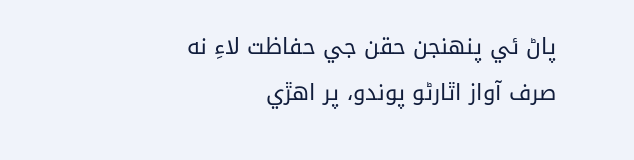پاڻ ئي پنهنجن حقن جي حفاظت لاءِ نه صرف آواز اٿارڻو پوندو، پر اهڙي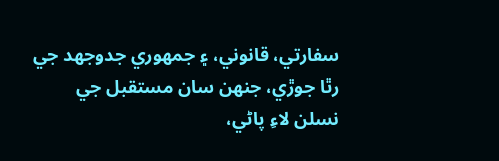سفارتي، قانوني، ۽ جمهوري جدوجهد جي رٿا جوڙي، جنهن سان مستقبل جي نسلن لاءِ پاڻي،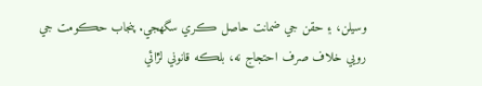وسيلن، ۽ حقن جي ضمانت حاصل ڪري سگهجي. پنجاب حڪومت جي رويي خلاف صرف احتجاج نه، بلڪه قانوني لڙائي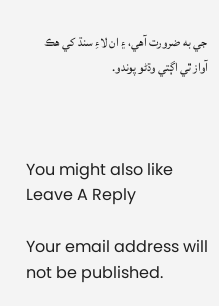جي به ضرورت آهي، ۽ ان لاءِ سنڌ کي هڪ آواز ٿي اڳتي وڌڻو پوندو.



You might also like
Leave A Reply

Your email address will not be published.